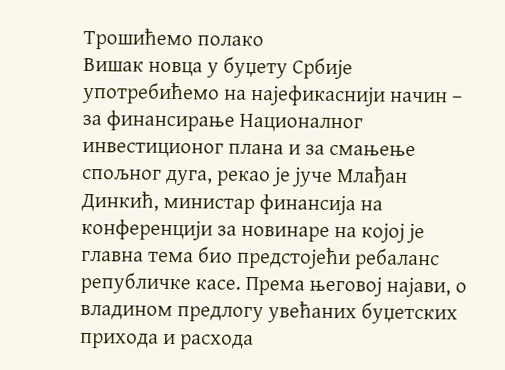Трошићемо полако
Вишак новца у буџету Србије употребићемо на најефикаснији начин – за финансирање Националног инвестиционог плана и за смањење спољног дуга, рекао је јуче Млађан Динкић, министар финансија на конференцији за новинаре на којој је главна тема био предстојећи ребаланс републичке касе. Према његовој најави, о владином предлогу увећаних буџетских прихода и расхода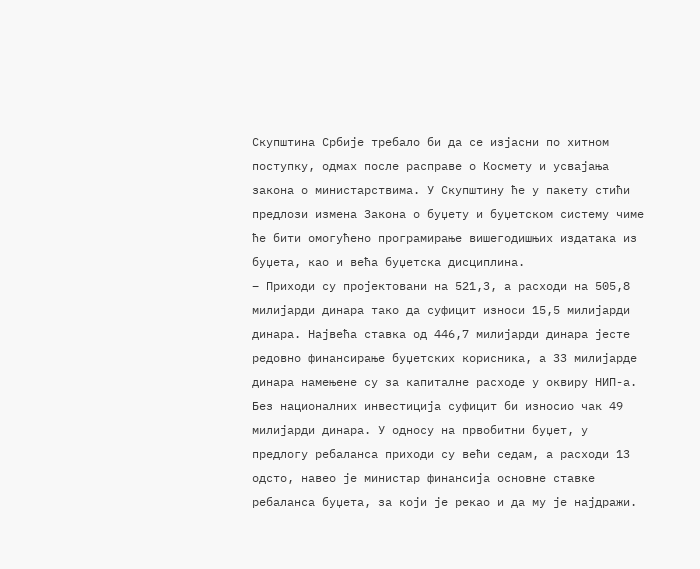Скупштина Србије требало би да се изјасни по хитном поступку, одмах после расправе о Космету и усвајања закона о министарствима. У Скупштину ће у пакету стићи предлози измена Закона о буџету и буџетском систему чиме ће бити омогућено програмирање вишегодишњих издатака из буџета, као и већа буџетска дисциплина.
– Приходи су пројектовани на 521,3, а расходи на 505,8 милијарди динара тако да суфицит износи 15,5 милијарди динара. Највећа ставка од 446,7 милијарди динара јесте редовно финансирање буџетских корисника, а 33 милијарде динара намењене су за капиталне расходе у оквиру НИП-а. Без националних инвестиција суфицит би износио чак 49 милијарди динара. У односу на првобитни буџет, у предлогу ребаланса приходи су већи седам, а расходи 13 одсто, навео је министар финансија основне ставке ребаланса буџета, за који је рекао и да му је најдражи.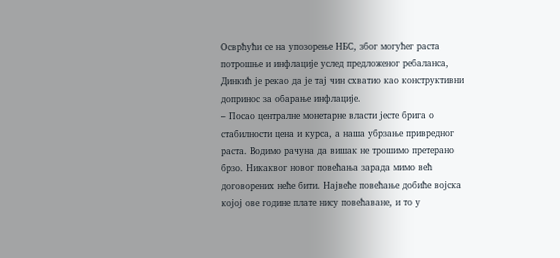Осврћући се на упозорење НБС, због могућег раста потрошње и инфлације услед предложеног ребаланса, Динкић је рекао да је тај чин схватио као конструктивни допринос за обарање инфлације.
– Посао централне монетарне власти јесте брига о стабилности цена и курса, а наша убрзање привредног раста. Водимо рачуна да вишак не трошимо претерано брзо. Никаквог новог повећања зарада мимо већ договорених неће бити. Највеће повећање добиће војска којој ове године плате нису повећаване, и то у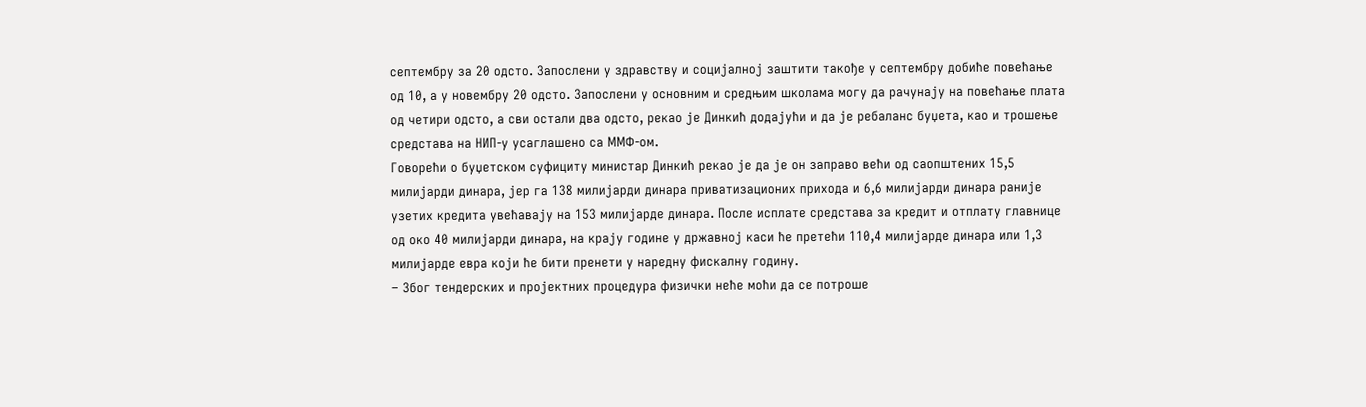септембру за 20 одсто. Запослени у здравству и социјалној заштити такође у септембру добиће повећање од 10, а у новембру 20 одсто. Запослени у основним и средњим школама могу да рачунају на повећање плата од четири одсто, а сви остали два одсто, рекао је Динкић додајући и да је ребаланс буџета, као и трошење средстава на НИП-у усаглашено са ММФ-ом.
Говорећи о буџетском суфициту министар Динкић рекао је да је он заправо већи од саопштених 15,5 милијарди динара, јер га 138 милијарди динара приватизационих прихода и 6,6 милијарди динара раније узетих кредита увећавају на 153 милијарде динара. После исплате средстава за кредит и отплату главнице од око 40 милијарди динара, на крају године у државној каси ће претећи 110,4 милијарде динара или 1,3 милијарде евра који ће бити пренети у наредну фискалну годину.
– Због тендерских и пројектних процедура физички неће моћи да се потроше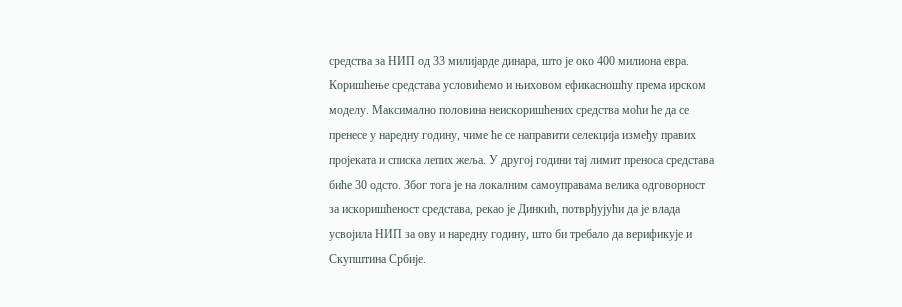средства за НИП од 33 милијарде динара, што је око 400 милиона евра. Коришћење средстава условићемо и њиховом ефикасношћу према ирском моделу. Максимално половина неискоришћених средства моћи ће да се пренесе у наредну годину, чиме ће се направити селекција између правих пројеката и списка лепих жеља. У другој години тај лимит преноса средстава биће 30 одсто. Због тога је на локалним самоуправама велика одговорност за искоришћеност средстава, рекао је Динкић, потврђујући да је влада усвојила НИП за ову и наредну годину, што би требало да верификује и Скупштина Србије.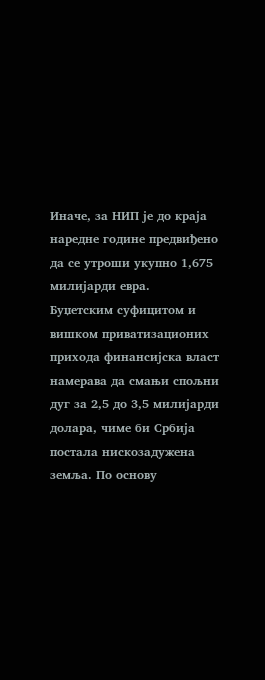Иначе, за НИП је до краја наредне године предвиђено да се утроши укупно 1,675 милијарди евра.
Буџетским суфицитом и вишком приватизационих прихода финансијска власт намерава да смањи спољни дуг за 2,5 до 3,5 милијарди долара, чиме би Србија постала нискозадужена земља. По основу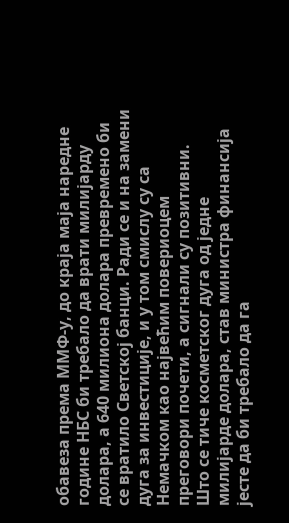обавеза према ММФ-у, до краја маја наредне године НБС би требало да врати милијарду долара, а 640 милиона долара превремено би се вратило Светској банци. Ради се и на замени дуга за инвестиције, и у том смислу су са Немачком као највећим повериоцем преговори почети, а сигнали су позитивни. Што се тиче косметског дуга од једне милијарде долара, став министра финансија јесте да би требало да га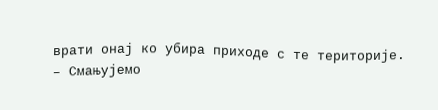врати онај ко убира приходе с те територије.
– Смањујемо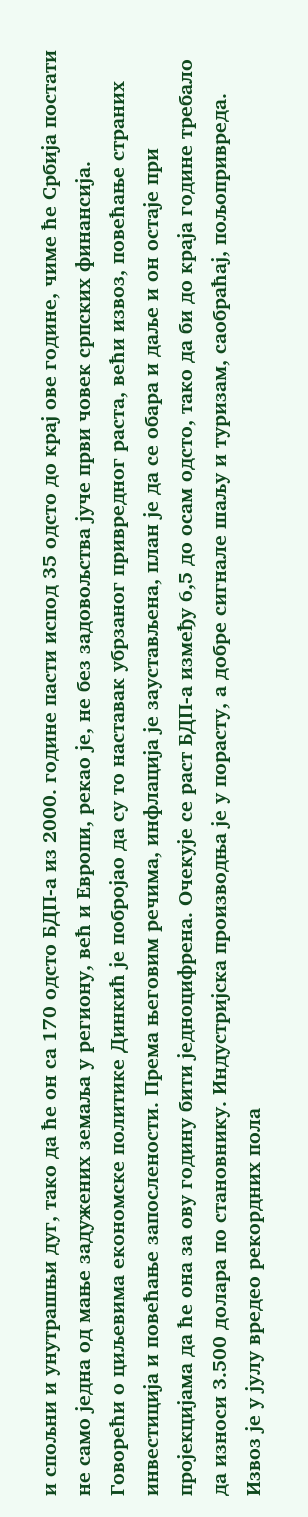и спољни и унутрашњи дуг, тако да ће он са 170 одсто БДП-а из 2000. године пасти испод 35 одсто до крај ове године, чиме ће Србија постати не само једна од мање задужених земаља у региону, већ и Европи, рекао је, не без задовољства јуче први човек српских финансија.
Говорећи о циљевима економске политике Динкић је побројао да су то наставак убрзаног привредног раста, већи извоз, повећање страних инвестиција и повећање запослености. Према његовим речима, инфлација је заустављена, план је да се обара и даље и он остаје при пројекцијама да ће она за ову годину бити једноцифрена. Очекује се раст БДП-а између 6,5 до осам одсто, тако да би до краја године требало да износи 3.500 долара по становнику. Индустријска производња је у порасту, а добре сигнале шаљу и туризам, саобраћај, пољопривреда. Извоз је у јулу вредео рекордних пола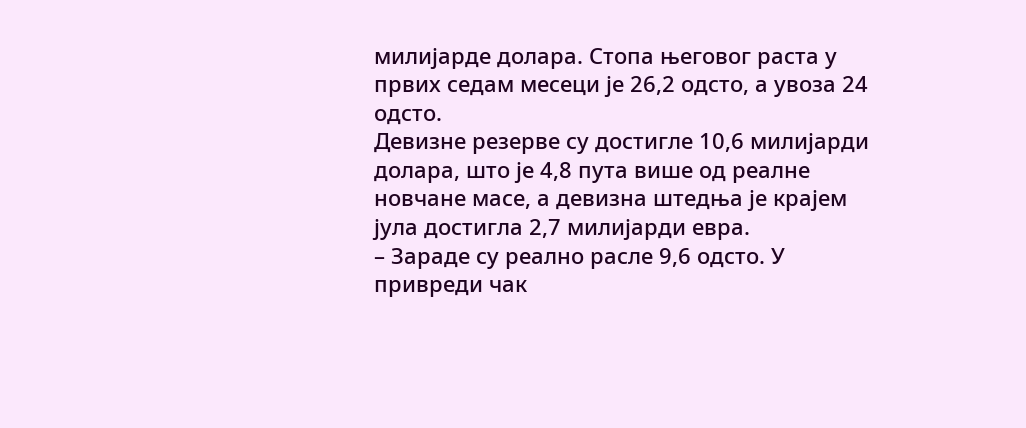милијарде долара. Стопа његовог раста у првих седам месеци је 26,2 одсто, а увоза 24 одсто.
Девизне резерве су достигле 10,6 милијарди долара, што је 4,8 пута више од реалне новчане масе, а девизна штедња је крајем јула достигла 2,7 милијарди евра.
– Зараде су реално расле 9,6 одсто. У привреди чак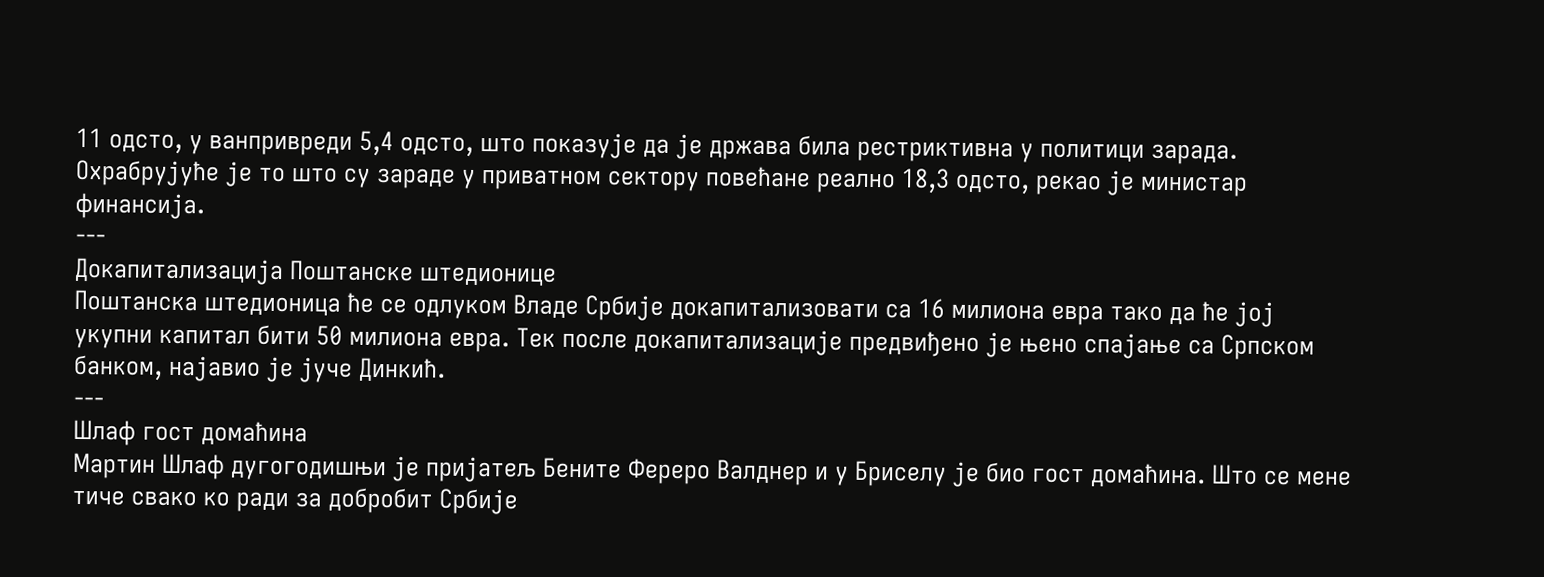11 одсто, у ванпривреди 5,4 одсто, што показује да је држава била рестриктивна у политици зарада. Охрабрујуће је то што су зараде у приватном сектору повећане реално 18,3 одсто, рекао је министар финансија.
---
Докапитализација Поштанске штедионице
Поштанска штедионица ће се одлуком Владе Србије докапитализовати са 16 милиона евра тако да ће јој укупни капитал бити 50 милиона евра. Тек после докапитализације предвиђено је њено спајање са Српском банком, најавио је јуче Динкић.
---
Шлаф гост домаћина
Мартин Шлаф дугогодишњи је пријатељ Бените Фереро Валднер и у Бриселу је био гост домаћина. Што се мене тиче свако ко ради за добробит Србије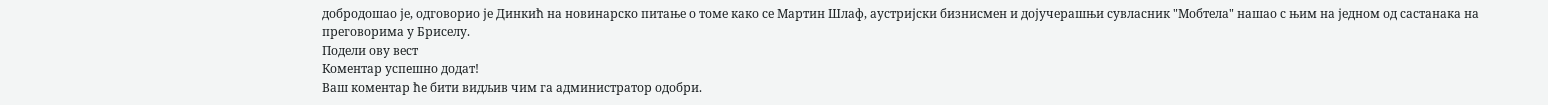добродошао је, одговорио је Динкић на новинарско питање о томе како се Мартин Шлаф, аустријски бизнисмен и дојучерашњи сувласник "Мобтела" нашао с њим на једном од састанака на преговорима у Бриселу.
Подели ову вест
Комeнтар успeшно додат!
Ваш комeнтар ћe бити видљив чим га администратор одобри.